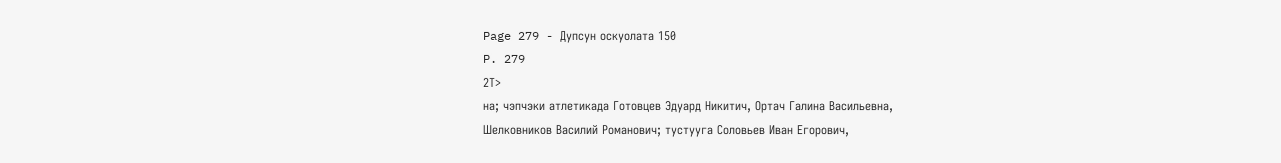Page 279 - Дупсун оскуолата 150
P. 279
2Т>
на; чэпчэки атлетикада Готовцев Эдуард Никитич, Ортач Галина Васильевна,
Шелковников Василий Романович; тустууга Соловьев Иван Егорович,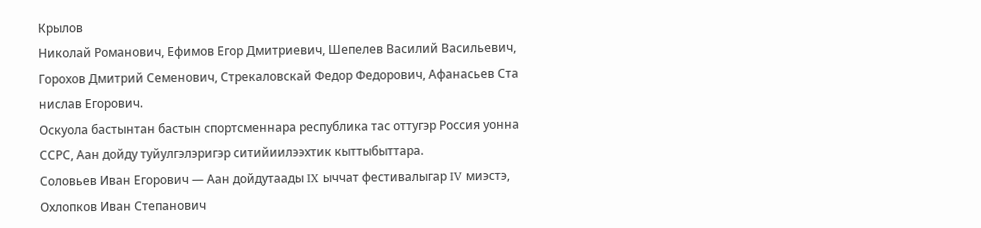Крылов
Николай Романович, Ефимов Егор Дмитриевич, Шепелев Василий Васильевич,
Горохов Дмитрий Семенович, Стрекаловскай Федор Федорович, Афанасьев Ста
нислав Егорович.
Оскуола бастынтан бастын спортсменнара республика тас оттугэр Россия уонна
ССРС, Аан дойду туйулгэлэригэр ситийиилээхтик кыттыбыттара.
Соловьев Иван Егорович — Аан дойдутаады IX ыччат фестивалыгар IV миэстэ,
Охлопков Иван Степанович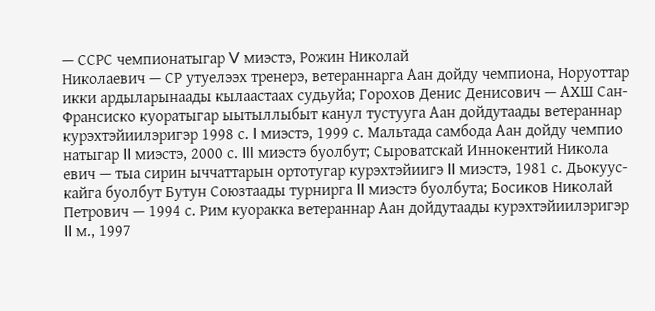— ССРС чемпионатыгар V миэстэ, Рожин Николай
Николаевич — СР утуелээх тренерэ, ветераннарга Аан дойду чемпиона, Норуоттар
икки ардыларынаады кылаастаах судьуйа; Горохов Денис Денисович — АХШ Сан-
Франсиско куоратыгар ыытыллыбыт канул тустууга Аан дойдутаады ветераннар
курэхтэйиилэригэр 1998 с. I миэстэ, 1999 с. Мальтада самбода Аан дойду чемпио
натыгар II миэстэ, 2000 с. Ill миэстэ буолбут; Сыроватскай Иннокентий Никола
евич — тыа сирин ыччаттарын ортотугар курэхтэйиигэ II миэстэ, 1981 с. Дьокуус-
кайга буолбут Бутун Союзтаады турнирга II миэстэ буолбута; Босиков Николай
Петрович — 1994 с. Рим куоракка ветераннар Аан дойдутаады курэхтэйиилэригэр
II м., 1997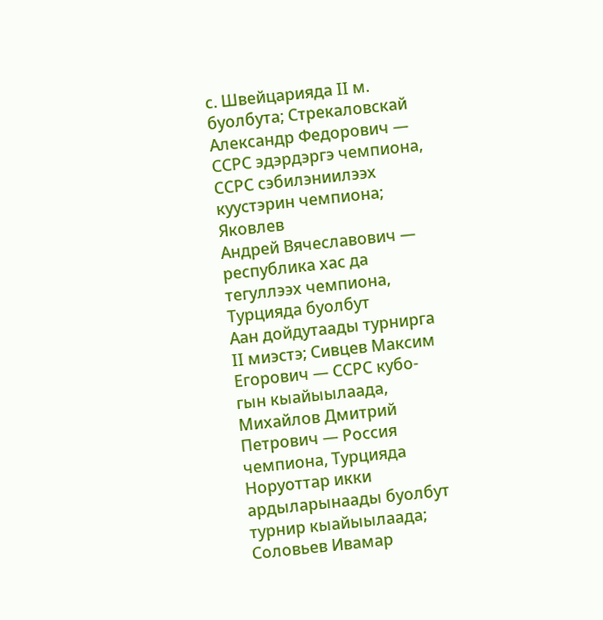с. Швейцарияда II м. буолбута; Стрекаловскай Александр Федорович —
ССРС эдэрдэргэ чемпиона, ССРС сэбилэниилээх куустэрин чемпиона; Яковлев
Андрей Вячеславович — республика хас да тегуллээх чемпиона, Турцияда буолбут
Аан дойдутаады турнирга II миэстэ; Сивцев Максим Егорович — ССРС кубо-
гын кыайыылаада, Михайлов Дмитрий Петрович — Россия чемпиона, Турцияда
Норуоттар икки ардыларынаады буолбут турнир кыайыылаада; Соловьев Ивамар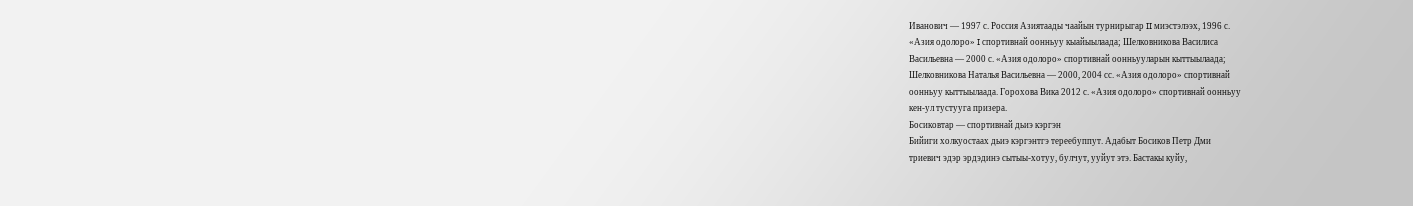Иванович — 1997 с. Россия Азиятаады чаайын турнирыгар II миэстэлээх, 1996 с.
«Азия одолоро» I спортивнай оонньуу кыайыылаада; Шелковникова Василиса
Васильевна — 2000 с. «Азия одолоро» спортивнай оонньууларын кыттыылаада;
Шелковникова Наталья Васильевна — 2000, 2004 сс. «Азия одолоро» спортивнай
оонньуу кыттыылаада. Горохова Вика 2012 с. «Азия одолоро» спортивнай оонньуу
кен-ул тустууга призера.
Босиковтар — спортивнай дьиэ кэргэн
Бийиги холкуостаах дьиэ кэргэнтгэ тереебуппут. Адабыт Босиков Петр Дми
триевич эдэр эрдэдинэ сытыы-хотуу, булчут, ууйут этэ. Бастакы куйу,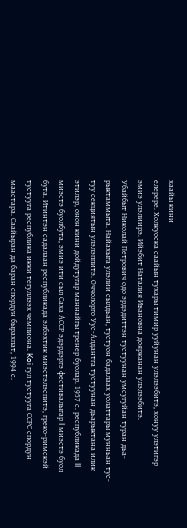хаайы кини
елерере. Холкуоска саайын тухары тимир ууйунан улэлээбитэ, хонуу улэтигэр
эмиэ улэлиирэ. Ийэбит Наталия Ивановна доярканан улэлээбитэ.
Убайбыт Николай Петрович одо эрдэдиттэн тустуунан умсугуйан туран дьа-
рыктаммыта. Найахыга улэлии сылдьан, тустуон бадалаах уолаттары мунньан тус-
туу секциятын улэлэппитэ. Оччолорго Уус-Алдантга тустуунан дьарыктана илик
этилэр, онон кини дойдутугар маннайгы тренер буолар. 1957 с. республикада II
миэстэ буолбута, эмиэ ити сыл Саха АССР эдэрдэргэ фестивалыгар I миэстэ буол
бута. Итинтэн садалаан республикада элбэхтик миэстэлэспитэ, греко-римскэй
тустууга республика икки тегуллээх чемпиона. Koi гул тустууга ССРС спордун
маастара. Саайыран да баран спордун бырахпат, 1994 с.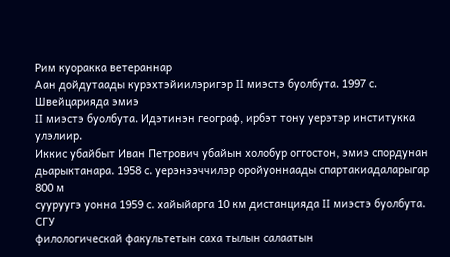Рим куоракка ветераннар
Аан дойдутаады курэхтэйиилэригэр II миэстэ буолбута. 1997 с. Швейцарияда эмиэ
II миэстэ буолбута. Идэтинэн географ, ирбэт тону уерэтэр институкка улэлиир.
Иккис убайбыт Иван Петрович убайын холобур оггостон, эмиэ спордунан
дьарыктанара. 1958 с. уерэнээччилэр оройуоннаады спартакиадаларыгар 800 м
сууруугэ уонна 1959 с. хайыйарга 10 км дистанцияда II миэстэ буолбута. СГУ
филологическай факультетын саха тылын салаатын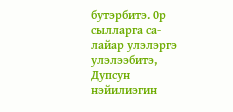бутэрбитэ. 0р сылларга са-
лайар улэлэргэ улэлээбитэ, Дупсун нэйилиэгин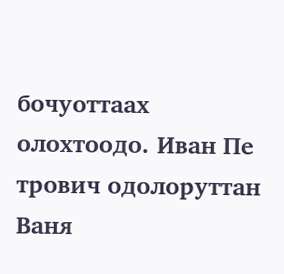бочуоттаах олохтоодо. Иван Пе
трович одолоруттан Ваня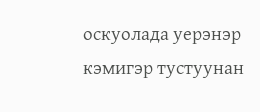оскуолада уерэнэр кэмигэр тустуунан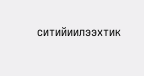ситийиилээхтик